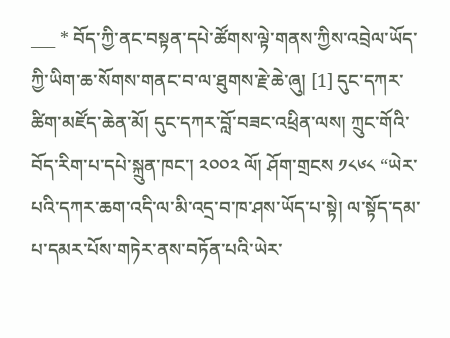___ * བོད་ཀྱི་ནང་བསྟན་དཔེ་ཚོགས་ལྟེ་གནས་ཀྱིས་འབྲེལ་ཡོད་ཀྱི་ཡིག་ཆ་སོགས་གནང་བ་ལ་ཐུགས་རྗེ་ཆེ་ཞུ། [1] དུང་དཀར་ཚིག་མཛོད་ཆེན་མོ། དུང་དཀར་བློ་བཟང་འཕྲིན་ལས། ཀྲུང་གོའི་བོད་རིག་པ་དཔེ་སྐྲུན་ཁང་། ༢༠༠༢ ལོ། ཤོག་གྲངས ༡༨༦༨ “ཡེར་པའི་དཀར་ཆག་འདི་ལ་མི་འདྲ་བ་ཁ་ཤས་ཡོད་པ་སྟེ། ལ་སྟོད་དམ་པ་དམར་པོས་གཏེར་ནས་བཏོན་པའི་ཡེར་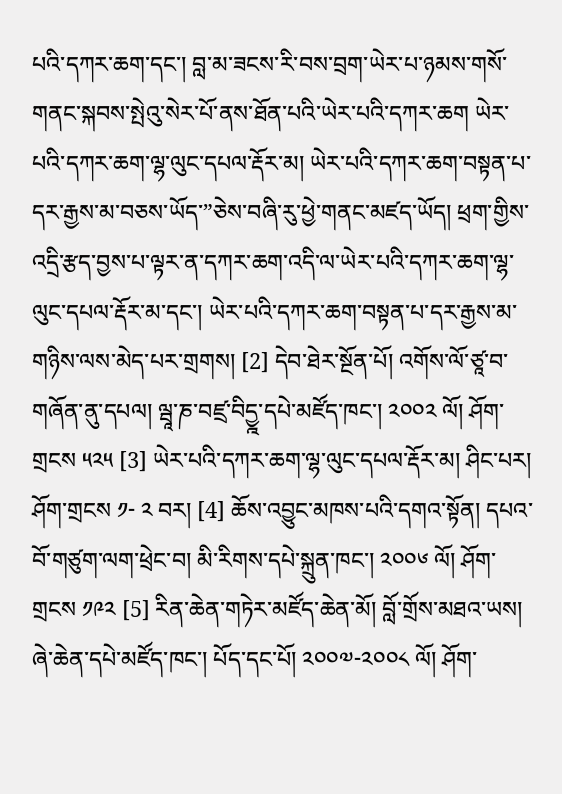པའི་དཀར་ཆག་དང་། བླ་མ་ཟངས་རི་བས་བྲག་ཡེར་པ་ཉམས་གསོ་གནང་སྐབས་སྤེའུ་སེར་པོ་ནས་ཐོན་པའི་ཡེར་པའི་དཀར་ཆག ཡེར་པའི་དཀར་ཆག་ལྷ་ལུང་དཔལ་རྡོར་མ། ཡེར་པའི་དཀར་ཆག་བསྟན་པ་དར་རྒྱས་མ་བཅས་ཡོད་”ཅེས་བཞི་རུ་ཕྱེ་གནང་མཛད་ཡོད། ཕྲག་གྱིས་འདྲི་རྩད་བྱས་པ་ལྟར་ན་དཀར་ཆག་འདི་ལ་ཡེར་པའི་དཀར་ཆག་ལྷ་ལུང་དཔལ་རྡོར་མ་དང་། ཡེར་པའི་དཀར་ཆག་བསྟན་པ་དར་རྒྱས་མ་གཉིས་ལས་མེད་པར་གྲགས། [2] དེབ་ཐེར་སྔོན་པོ། འགོས་ལོ་ཙཱ་བ་གཞོན་ནུ་དཔལ། ལྦཱ་ཎ་བཛྲ་བིདྱྰ་དཔེ་མཛོད་ཁང་། ༢༠༠༢ ལོ། ཤོག་གྲངས ༥༢༥ [3] ཡེར་པའི་དཀར་ཆག་ལྷ་ལུང་དཔལ་རྡོར་མ། ཤིང་པར། ཤོག་གྲངས ༡- ༢ བར། [4] ཆོས་འབྱུང་མཁས་པའི་དགའ་སྟོན། དཔའ་བོ་གཙུག་ལག་ཕྲེང་བ། མི་རིགས་དཔེ་སྐྲུན་ཁང་། ༢༠༠༦ ལོ། ཤོག་གྲངས ༡༩༢ [5] རིན་ཆེན་གཏེར་མཛོད་ཆེན་མོ། བློ་གྲོས་མཐའ་ཡས། ཞེ་ཆེན་དཔེ་མཛོད་ཁང་། པོད་དང་པོ། ༢༠༠༧-༢༠༠༨ ལོ། ཤོག་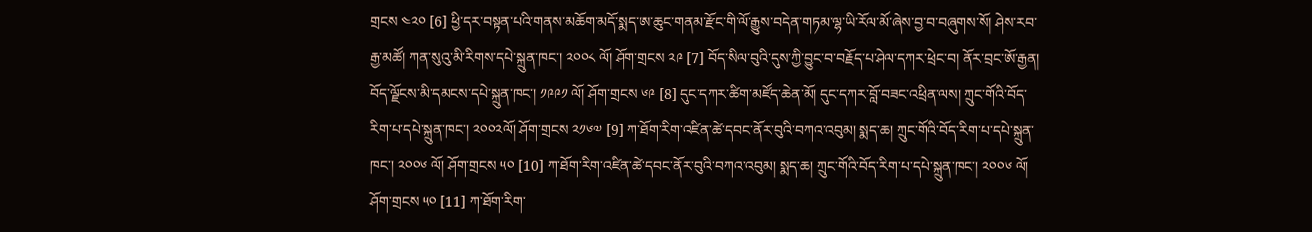གྲངས ༤༢༠ [6] ཕྱི་དར་བསྟན་པའི་གནས་མཆོག་མདོ་སྨད་ཨ་ཆུང་གནམ་རྫོང་གི་ལོ་རྒྱུས་བདེན་གཏམ་ལྷ་ཡི་རོལ་མོ་ཞེས་བྱ་བ་བཞུགས་སོ། ཤེས་རབ་རྒྱ་མཚོ། ཀན་སུའུ་མི་རིགས་དཔེ་སྐྲུན་ཁང་། ༢༠༠༨ ལོ། ཤོག་གྲངས ༢༩ [7] བོད་སིལ་བུའི་དུས་ཀྱི་བྱུང་བ་བརྗོད་པ་ཤེལ་དཀར་ཕྲེང་བ། ནོར་བྲང་ཨོ་རྒྱན། བོད་ལྗོངས་མི་དམངས་དཔེ་སྐྲུན་ཁང་། ༡༩༩༡ ལོ། ཤོག་གྲངས ༦༩ [8] དུང་དཀར་ཚིག་མཛོད་ཆེན་མོ། དུང་དཀར་བློ་བཟང་འཕྲིན་ལས། ཀྲུང་གོའི་བོད་རིག་པ་དཔེ་སྐྲུན་ཁང་། ༢༠༠༢ལོ། ཤོག་གྲངས ༢༡༦༧ [9] ཀ་ཐོག་རིག་འཛིན་ཚེ་དབང་ནོར་བུའི་བཀའ་འབུམ། སྨད་ཆ། ཀྲུང་གོའི་བོད་རིག་པ་དཔེ་སྐྲུན་ཁང་། ༢༠༠༦ ལོ། ཤོག་གྲངས ༥༠ [10] ཀ་ཐོག་རིག་འཛིན་ཚེ་དབང་ནོར་བུའི་བཀའ་འབུམ། སྨད་ཆ། ཀྲུང་གོའི་བོད་རིག་པ་དཔེ་སྐྲུན་ཁང་། ༢༠༠༦ ལོ། ཤོག་གྲངས ༥༠ [11] ཀ་ཐོག་རིག་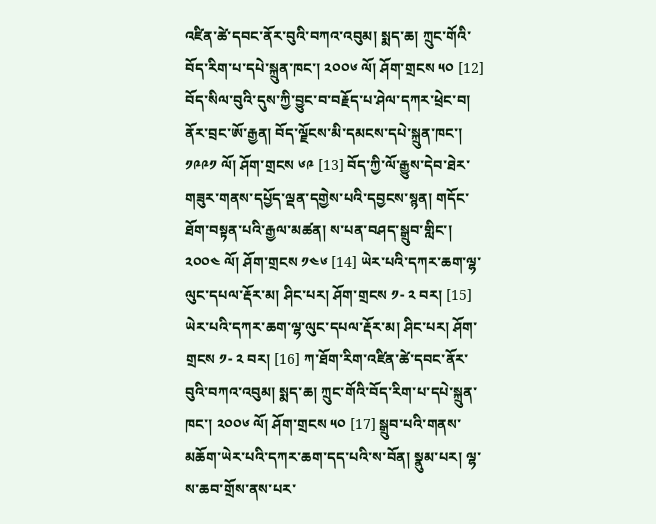འཛིན་ཚེ་དབང་ནོར་བུའི་བཀའ་འབུམ། སྨད་ཆ། ཀྲུང་གོའི་བོད་རིག་པ་དཔེ་སྐྲུན་ཁང་། ༢༠༠༦ ལོ། ཤོག་གྲངས ༥༠ [12] བོད་སིལ་བུའི་དུས་ཀྱི་བྱུང་བ་བརྗོད་པ་ཤེལ་དཀར་ཕྲེང་བ། ནོར་བྲང་ཨོ་རྒྱན། བོད་ལྗོངས་མི་དམངས་དཔེ་སྐྲུན་ཁང་། ༡༩༩༡ ལོ། ཤོག་གྲངས ༦༩ [13] བོད་ཀྱི་ལོ་རྒྱུས་དེབ་ཐེར་གཟུར་གནས་དཔྱོད་ལྡན་དགྱེས་པའི་དབྱངས་སྙན། གདོང་ཐོག་བསྟན་པའི་རྒྱལ་མཚན། ས་པན་བཤད་སྒྲུབ་གླིང་། ༢༠༠༤ ལོ། ཤོག་གྲངས ༡༤༦ [14] ཡེར་པའི་དཀར་ཆག་ལྷ་ལུང་དཔལ་རྡོར་མ། ཤིང་པར། ཤོག་གྲངས ༡- ༢ བར། [15] ཡེར་པའི་དཀར་ཆག་ལྷ་ལུང་དཔལ་རྡོར་མ། ཤིང་པར། ཤོག་གྲངས ༡- ༢ བར། [16] ཀ་ཐོག་རིག་འཛིན་ཚེ་དབང་ནོར་བུའི་བཀའ་འབུམ། སྨད་ཆ། ཀྲུང་གོའི་བོད་རིག་པ་དཔེ་སྐྲུན་ཁང་། ༢༠༠༦ ལོ། ཤོག་གྲངས ༥༠ [17] སྒྲུབ་པའི་གནས་མཆོག་ཡེར་པའི་དཀར་ཆག་དད་པའི་ས་བོན། སྣུམ་པར། ལྷ་ས་ཆབ་གྲོས་ནས་པར་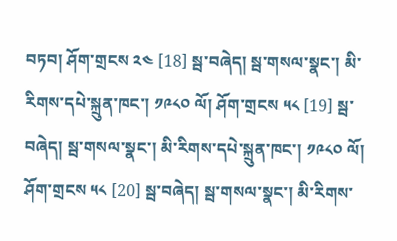བཏབ། ཤོག་གྲངས ༢༤ [18] སྦ་བཞེད། སྦ་གསལ་སྣང་། མི་རིགས་དཔེ་སྐྲུན་ཁང་། ༡༩༨༠ ལོ། ཤོག་གྲངས ༥༨ [19] སྦ་བཞེད། སྦ་གསལ་སྣང་། མི་རིགས་དཔེ་སྐྲུན་ཁང་། ༡༩༨༠ ལོ། ཤོག་གྲངས ༥༨ [20] སྦ་བཞེད། སྦ་གསལ་སྣང་། མི་རིགས་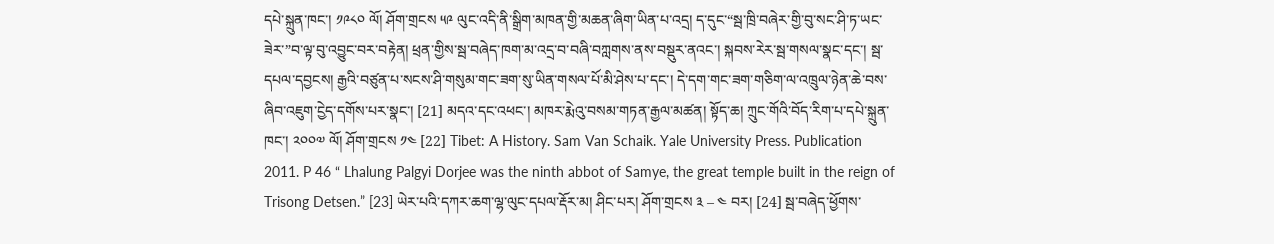དཔེ་སྐྲུན་ཁང་། ༡༩༨༠ ལོ། ཤོག་གྲངས ༥༩ ལུང་འདི་ནི་སྒྲིག་མཁན་གྱི་མཆན་ཞིག་ཡིན་པ་འདྲ། ད་དུང་“སྦ་ཁྲི་བཞེར་གྱི་བུ་སང་ཤི་ཏ་ཡང་ཟེར་”བ་ལྟ་བུ་འབྱུང་བར་བརྟེན། ཕྲན་གྱིས་སྦ་བཞེད་ཁག་མ་འདྲ་བ་བཞི་བཀླགས་ནས་བསྡུར་ནའང་། སྐབས་རེར་སྦ་གསལ་སྣང་དང་། སྦ་དཔལ་དབྱངས། རྒྱའི་བཙུན་པ་སངས་ཤི་གསུམ་གང་ཟག་སུ་ཡིན་གསལ་པོ་མི་ཤེས་པ་དང་། དེ་དག་གང་ཟག་གཅིག་ལ་འཁྲུལ་ཉེན་ཆེ་བས་ཞིབ་འཇུག་ངྱེད་དགོས་པར་སྣང་། [21] མདའ་དང་འཕང་། མཁར་རྨེའུ་བསམ་གཏན་རྒྱལ་མཚན། སྟོད་ཆ། ཀྲུང་གོའི་བོད་རིག་པ་དཔེ་སྐྲུན་ཁང་། ༢༠༠༧ ལོ། ཤོག་གྲངས ༡༤ [22] Tibet: A History. Sam Van Schaik. Yale University Press. Publication 2011. P 46 “ Lhalung Palgyi Dorjee was the ninth abbot of Samye, the great temple built in the reign of Trisong Detsen.” [23] ཡེར་པའི་དཀར་ཆག་ལྷ་ལུང་དཔལ་རྡོར་མ། ཤིང་པར། ཤོག་གྲངས ༣ – ༤ བར། [24] སྦ་བཞེད་ཕྱོགས་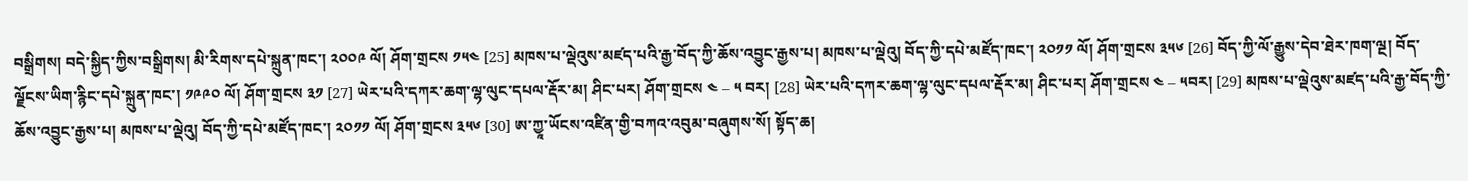བསྒྲིགས། བདེ་སྐྱིད་ཀྱིས་བསྒྲིགས། མི་རིགས་དཔེ་སྐྲུན་ཁང་། ༢༠༠༩ ལོ། ཤོག་གྲངས ༡༥༤ [25] མཁས་པ་ལྡེའུས་མཛད་པའི་རྒྱ་བོད་ཀྱི་ཆོས་འབྱུང་རྒྱས་པ། མཁས་པ་ལྡེའུ། བོད་ཀྱི་དཔེ་མཛོད་ཁང་། ༢༠༡༡ ལོ། ཤོག་གྲངས ༣༥༦ [26] བོད་ཀྱི་ལོ་རྒྱུས་དེབ་ཐེར་ཁག་ལྔ། བོད་ལྗོངས་ཡིག་རྙིང་དཔེ་སྐྲུན་ཁང་། ༡༩༩༠ ལོ། ཤོག་གྲངས ༣༡ [27] ཡེར་པའི་དཀར་ཆག་ལྷ་ལུང་དཔལ་རྡོར་མ། ཤིང་པར། ཤོག་གྲངས ༤ – ༥ བར། [28] ཡེར་པའི་དཀར་ཆག་ལྷ་ལུང་དཔལ་རྡོར་མ། ཤིང་པར། ཤོག་གྲངས ༤ – ༥བར། [29] མཁས་པ་ལྡེའུས་མཛད་པའི་རྒྱ་བོད་ཀྱི་ཆོས་འབྱུང་རྒྱས་པ། མཁས་པ་ལྡེའུ། བོད་ཀྱི་དཔེ་མཛོད་ཁང་། ༢༠༡༡ ལོ། ཤོག་གྲངས ༣༥༦ [30] ཨ་ཀྱཱ་ཡོངས་འཛིན་གྱི་བཀའ་འབུམ་བཞུགས་སོ། སྟོད་ཆ།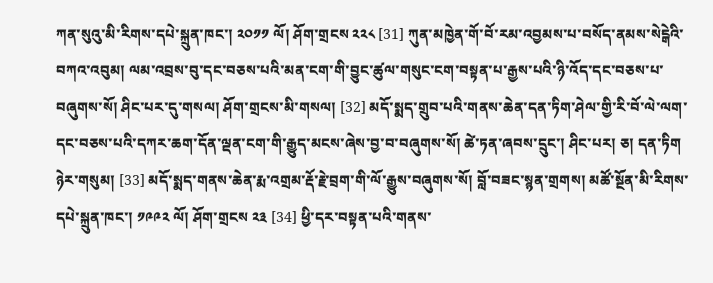ཀན་སུའུ་མི་རིགས་དཔེ་སྐྲུན་ཁང་། ༢༠༡༡ ལོ། ཤོག་གྲངས ༢༢༨ [31] ཀུན་མཁྱེན་གོ་བོ་རམ་འབྱམས་པ་བསོད་ནམས་སེངྒེའི་བཀའ་འབུམ། ལམ་འབྲས་བུ་དང་བཅས་པའི་མན་ངག་གི་བྱུང་ཚུལ་གསུང་ངག་བསྟན་པ་རྒྱས་པའི་ཉི་འོད་དང་བཅས་པ་བཞུགས་སོ། ཤིང་པར་དུ་གསལ། ཤོག་གྲངས་མི་གསལ། [32] མདོ་སྨད་གྲུབ་པའི་གནས་ཆེན་དན་ཏིག་ཤེལ་གྱི་རི་བོ་ལེ་ལག་དང་བཅས་པའི་དཀར་ཆག་དོན་ལྡན་ངག་གི་རྒྱུད་མངས་ཞེས་བྱ་བ་བཞུགས་སོ། ཚེ་ཏན་ཞབས་དྲུང་། ཤིང་པར། ཅ། དན་ཏིག ཉེར་གསུམ། [33] མདོ་སྨད་གནས་ཆེན་རྨ་འགྲམ་རྡོ་རྗེ་བྲག་གི་ལོ་རྒྱུས་བཞུགས་སོ། བློ་བཟང་སྙན་གྲགས། མཚོ་སྔོན་མི་རིགས་དཔེ་སྐྲུན་ཁང་། ༡༩༩༢ ལོ། ཤོག་གྲངས ༢༣ [34] ཕྱི་དར་བསྟན་པའི་གནས་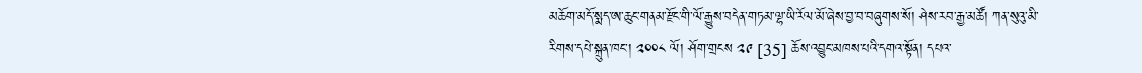མཆོག་མདོ་སྨད་ཨ་ཆུང་གནམ་རྫོང་གི་ལོ་རྒྱུས་བདེན་གཏམ་ལྷ་ཡི་རོལ་མོ་ཞེས་བྱ་བ་བཞུགས་སོ། ཤེས་རབ་རྒྱ་མཚོ། ཀན་སུའུ་མི་རིགས་དཔེ་སྐྲུན་ཁང་། ༢༠༠༨ ལོ། ཤོག་གྲངས ༢༩ [35] ཆོས་འབྱུང་མཁས་པའི་དགའ་སྟོན། དཔའ་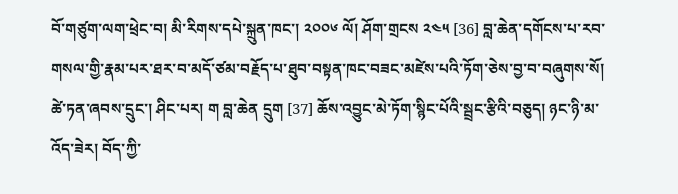བོ་གཙུག་ལག་ཕྲེང་བ། མི་རིགས་དཔེ་སྐྲུན་ཁང་། ༢༠༠༦ ལོ། ཤོག་གྲངས ༢༤༥ [36] བླ་ཆེན་དགོངས་པ་རབ་གསལ་གྱི་རྣམ་པར་ཐར་བ་མདོ་ཙམ་བརྗོད་པ་ཐུབ་བསྟན་ཁང་བཟང་མཛེས་པའི་ཏོག་ཅེས་བྱ་བ་བཞུགས་སོ། ཚེ་ཏན་ཞབས་དྲུང་། ཤིང་པར། ག བླ་ཆེན དྲུག [37] ཆོས་འབྱུང་མེ་ཏོག་སྙིང་པོའི་སྦྲང་རྩིའི་བཅུད། ཉང་ཉི་མ་འོད་ཟེར། བོད་ཀྱི་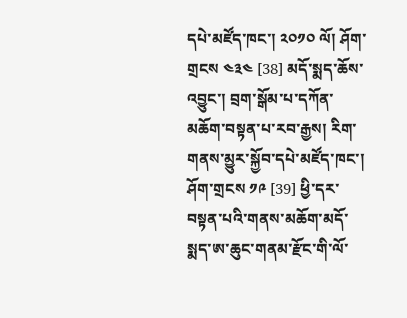དཔེ་མཛོད་ཁང་། ༢༠༡༠ ལོ། ཤོག་གྲངས ༤༣༤ [38] མདོ་སྨད་ཆོས་འབྱུང་། བྲག་སྒོམ་པ་དཀོན་མཆོག་བསྟན་པ་རབ་རྒྱས། རིག་གནས་མྱུར་སྐྱོབ་དཔེ་མཛོད་ཁང་། ཤོག་གྲངས ༡༩ [39] ཕྱི་དར་བསྟན་པའི་གནས་མཆོག་མདོ་སྨད་ཨ་ཆུང་གནམ་རྫོང་གི་ལོ་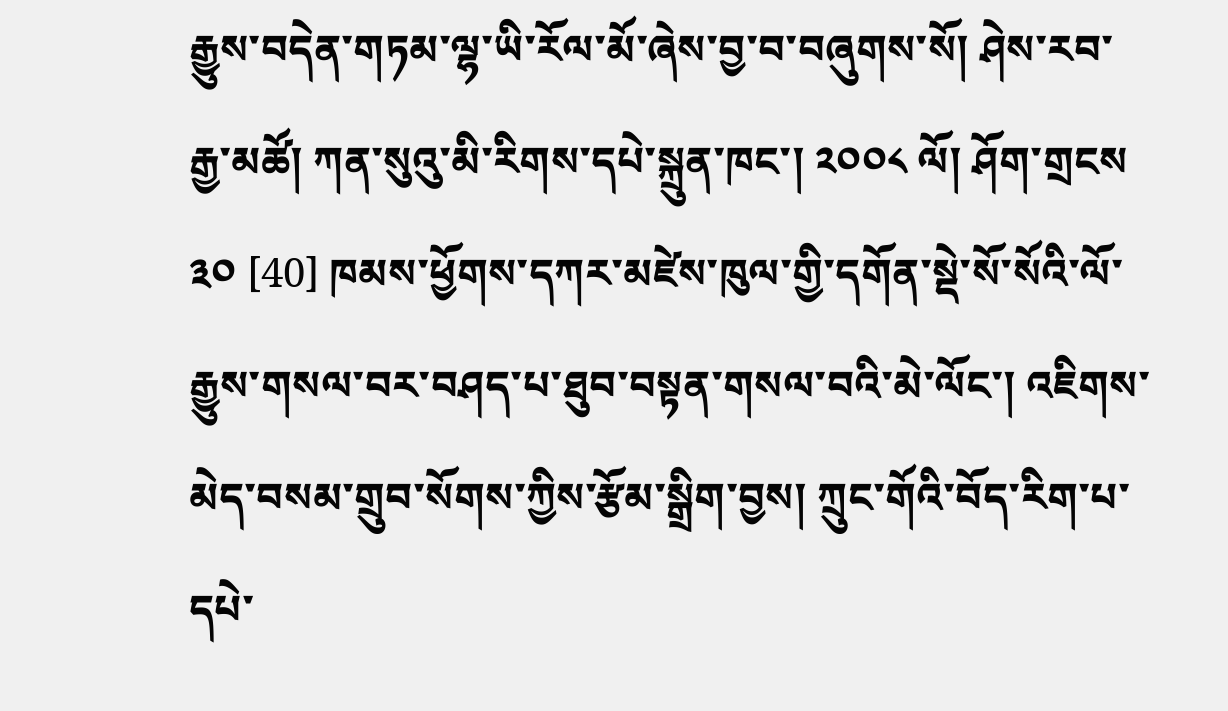རྒྱུས་བདེན་གཏམ་ལྷ་ཡི་རོལ་མོ་ཞེས་བྱ་བ་བཞུགས་སོ། ཤེས་རབ་རྒྱ་མཚོ། ཀན་སུའུ་མི་རིགས་དཔེ་སྐྲུན་ཁང་། ༢༠༠༨ ལོ། ཤོག་གྲངས ༣༠ [40] ཁམས་ཕྱོགས་དཀར་མཛེས་ཁུལ་གྱི་དགོན་སྡེ་སོ་སོའི་ལོ་རྒྱུས་གསལ་བར་བཤད་པ་ཐུབ་བསྟན་གསལ་བའི་མེ་ལོང་། འཇིགས་མེད་བསམ་གྲུབ་སོགས་ཀྱིས་རྩོམ་སྒྲིག་བྱས། ཀྲུང་གོའི་བོད་རིག་པ་དཔེ་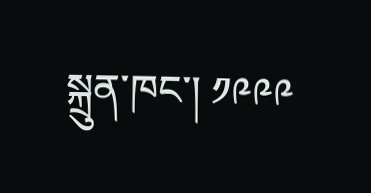སྐྲུན་ཁང་། ༡༩༩༩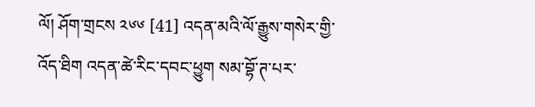ལོ། ཤོག་གྲངས ༢༦༦ [41] འདན་མའི་ལོ་རྒྱུས་གསེར་གྱི་འོད་ཐིག འདན་ཚེ་རིང་དབང་ཕྱུག སམ་བྷོ་ཊ་པར་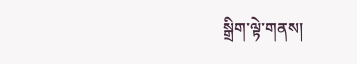སྒྲིག་ལྟེ་གནས།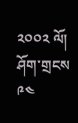༢༠༠༢ ལོ། ཤོག་གྲངས ༩༤